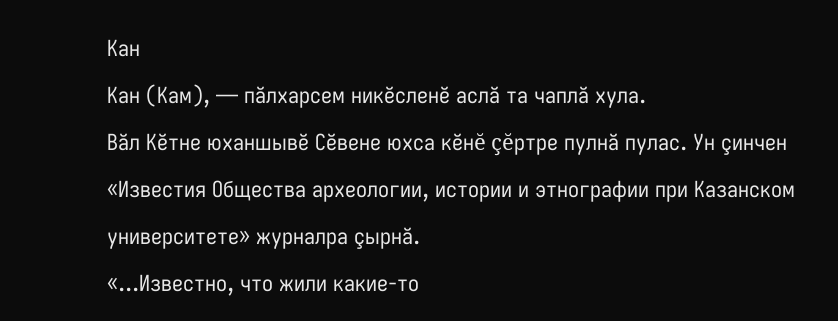Кан
Кан (Кам), — пăлхарсем никĕсленĕ аслă та чаплă хула.
Вăл Кĕтне юханшывĕ Сĕвене юхса кĕнĕ çĕртре пулнă пулас. Ун çинчен «Известия Общества археологии, истории и этнографии при Казанском университете» журналра çырнă.
«...Известно, что жили какие-то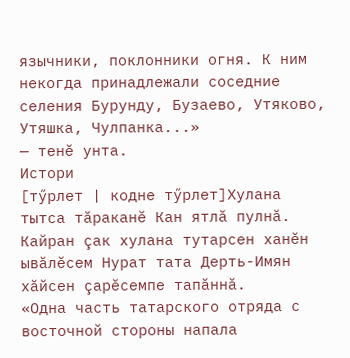язычники, поклонники огня. К ним некогда принадлежали соседние селения Бурунду, Бузаево, Утяково, Утяшка, Чулпанка...»
— тенĕ унта.
Истори
[тӳрлет | кодне тӳрлет]Хулана тытса тăраканĕ Кан ятлă пулнă. Кайран çак хулана тутарсен ханĕн ывăлĕсем Нурат тата Дерть-Имян хăйсен çарĕсемпе тапăннă.
«Одна часть татарского отряда с восточной стороны напала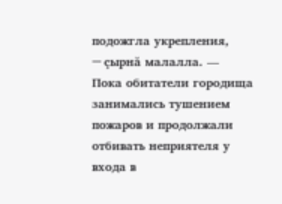подожгла укрепления,
— çырнă малалла. —
Пока обитатели городища занимались тушением пожаров и продолжали отбивать неприятеля у входа в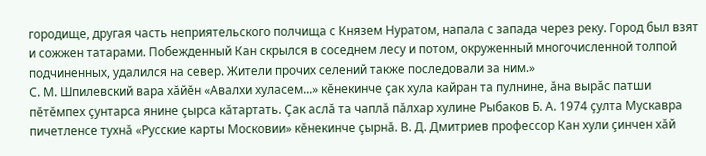городище, другая часть неприятельского полчища с Князем Нуратом, напала с запада через реку. Город был взят и сожжен татарами. Побежденный Кан скрылся в соседнем лесу и потом, окруженный многочисленной толпой подчиненных, удалился на север. Жители прочих селений также последовали за ним.»
С. М. Шпилевский вара хăйĕн «Авалхи хуласем...» кĕнекинче çак хула кайран та пулнине, ăна вырăс патши пĕтĕмпех çунтарса янине çырса кăтартать. Çак аслă та чаплă пăлхар хулине Рыбаков Б. А. 1974 çулта Мускавра пичетленсе тухнă «Русские карты Московии» кĕнекинче çырнă. В. Д. Дмитриев профессор Кан хули çинчен хăй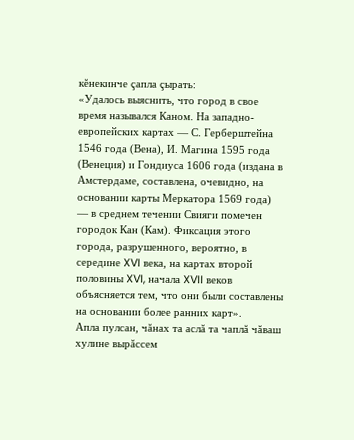кĕнекинче çапла çырать:
«Удалось выяснить, что город в свое время назывался Каном. На западно-европейских картах — С. Герберштейна 1546 года (Вена), И. Магина 1595 года (Венеция) и Гондиуса 1606 года (издана в Амстердаме, составлена, очевидно, на основании карты Меркатора 1569 года) — в среднем течении Свияги помечен городок Кан (Кам). Фиксация этого города, разрушенного, вероятно, в середине XVI века, на картах второй половины XVI, начала XVII веков объясняется тем, что они были составлены на основании более ранних карт».
Апла пулсан, чăнах та аслă та чаплă чăваш хулине вырăссем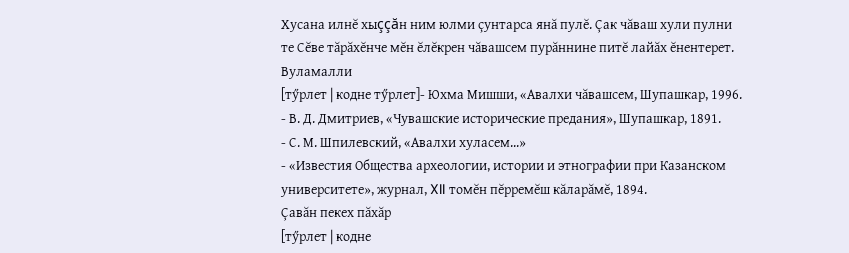Хусана илнĕ хыççăн ним юлми çунтарса янă пулĕ. Çак чăваш хули пулни те Сĕве тăрăхĕнче мĕн ĕлĕкрен чăвашсем пурăннине питĕ лайăх ĕнентерет.
Вуламалли
[тӳрлет | кодне тӳрлет]- Юхма Мишши, «Авалхи чăвашсем, Шупашкар, 1996.
- В. Д. Дмитриев, «Чувашские исторические предания», Шупашкар, 1891.
- С. М. Шпилевский, «Авалхи хуласем...»
- «Известия Общества археологии, истории и этнографии при Казанском университете», журнал, XII томĕн пĕрремĕш кăларăмĕ, 1894.
Çавăн пекех пăхăр
[тӳрлет | кодне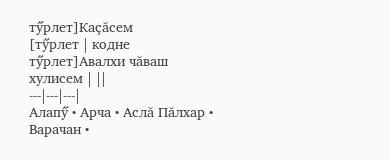тӳрлет]Каçăсем
[тӳрлет | кодне тӳрлет]Авалхи чăваш хулисем | ||
---|---|---|
Алапӳ • Арча • Аслă Пăлхар • Варачан •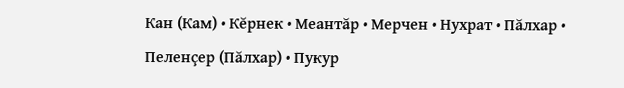Кан (Кам) • Кĕрнек • Меантăр • Мерчен • Нухрат • Пăлхар • Пеленçер (Пăлхар) • Пукур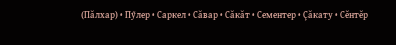(Пăлхар) • Пӳлер • Саркел • Сăвар • Сăкăт • Сементер • Çăкату • Сĕнтĕр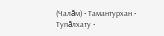(Чалăм) • Тамантурхан • Тупăлхату •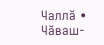Чаллă • Чăваш-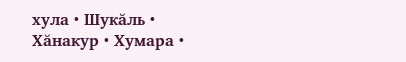хула • Шукăль • Хăнакур • Хумара •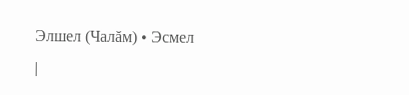Элшел (Чалăм) • Эсмел
|